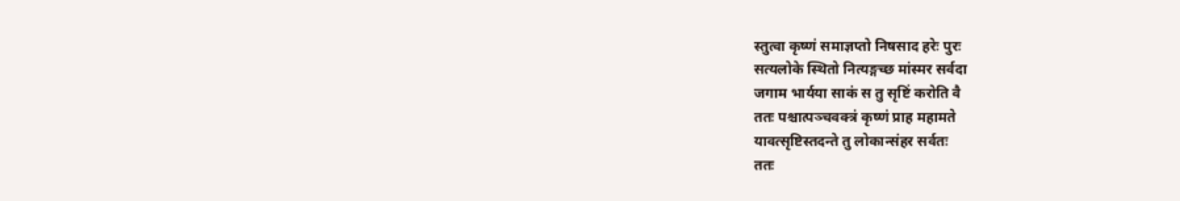स्तुत्वा कृष्णं समाज्ञप्तो निषसाद हरेः पुरः
सत्यलोके स्थितो नित्यङ्गच्छ मांस्मर सर्वदा
जगाम भार्यया साकं स तु सृष्टिं करोति वै
ततः पश्चात्पञ्चवक्त्रं कृष्णं प्राह महामते
यावत्सृष्टिस्तदन्ते तु लोकान्संहर सर्वतः
ततः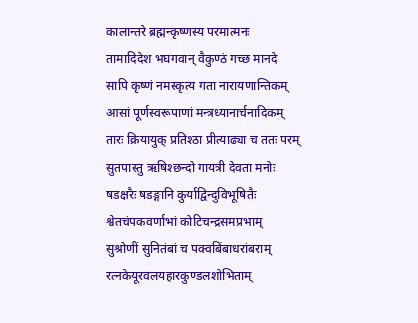कालान्तरे ब्रह्मन्कृष्णस्य परमात्मनः
तामादिदेश भघगवान् वैकुण्ठं गच्छ मानदे
सापि कृष्णं नमस्कृत्य गता नारायणान्तिकम्
आसां पूर्णस्वरूपाणां मन्त्रध्यानार्चनादिकम्
तारः क्रियायुक् प्रतिश्ठा प्रीत्याढ्या च ततः परम्
सुतपास्तु ऋषिश्छन्दो गायत्री देवता मनोः
षडक्षरैः षडङ्गानि कुर्याद्विन्दुविभूषितैः
श्वेतचंपकवर्णाभां कोटिचन्द्रसमप्रभाम्
सुश्रोणीं सुनितंबां च पक्वबिंबाधरांबराम्
रत्नकेयूरवलयहारकुण्डलशोभिताम्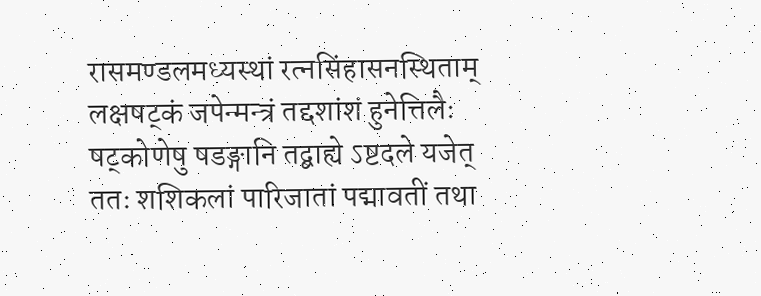रासमण्डलमध्यस्थां रत्नसिंहासनस्थिताम्
लक्षषट्कं जपेन्मन्त्रं तद्दशांशं हुनेत्तिलैः
षट्कोणेषु षडङ्गानि तद्बाह्ये ऽष्टदले यजेत्
ततः शशिकलां पारिजातां पद्मावतीं तथा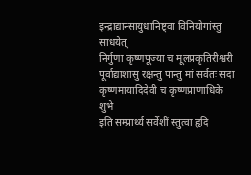इन्द्राद्यान्सायुधानिष्ट्वा विनियोगांस्तु साधयेत्
निर्गुणा कृष्णपूज्या च मूलप्रकृतिरीश्वरी
पूर्वाद्याशासु रक्षन्तु पान्तु मां सर्वतः सदा
कृष्णमायादिदेवी च कृष्णप्राणाधिके शुभे
इति सम्प्रार्थ्य सर्वेशीं स्तुत्वा हृदि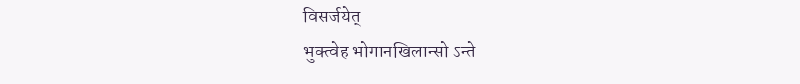विसर्जयेत्
भुक्त्वेह भोगानखिलान्सो ऽन्ते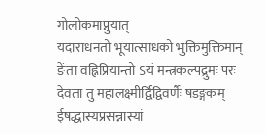गोलोकमाप्नुयात्
यदाराधनतो भूयात्साधको भुक्तिमुक्तिमान्
ङेंता वह्निप्रियान्तो ऽयं मन्त्रकल्पद्रुमः परः
देवता तु महालक्ष्मीर्द्विद्विवर्णैः षडङ्गकम्
ईषद्धास्यप्रसन्नास्यां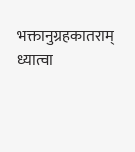भक्तानुग्रहकातराम्
ध्यात्वा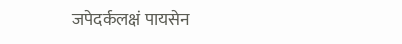जपेदर्कलक्षं पायसेन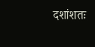दशांशतः